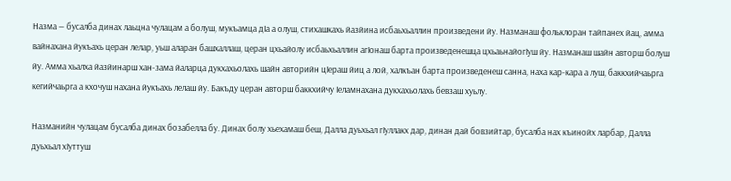Назма — бусалба динах лаьцна чулацам а болуш, мукъамца дӀа а олуш, стихашкахь йазйина исбаьхьаллин произведени йу. Назманаш фольклоран тайпанех йац, амма вайнахана йукъахь церан лелар, уьш аларан башхаллаш, церан цхьайолу исбаьхьаллин агӀонаш барта произведенешца цхьаьнайогӀуш йу. Назманаш шайн авторш болуш йу. Амма хьалха йазйинарш хан-зама йаларца дукхахьолахь шайн авторийн цӀераш йиц а лой, халкъан барта произведенеш санна, наха кар-кара а луш, баккхийчаьрга кегийчаьрга а кхочуш нахана йукъахь лелаш йу. Бакъду церан авторш баккхийчу Ӏеламнахана дукхахьолахь бевзаш хуьлу.

Назманийн чулацам бусалба динах бозабелла бу. Динах болу хьехамаш беш, Далла дуьхьал гӀуллакх дар, динан дай бовзийтар, бусалба нах къинойх ларбар, Далла дуьхьал хӀуттуш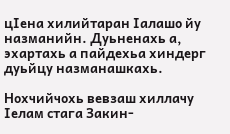цӀена хилийтаран Ӏалашо йу назманийн. Дуьненахь а, эхартахь а пайдехьа хиндерг дуьйцу назманашкахь.

Нохчийчохь вевзаш хиллачу Ӏелам стага Закин-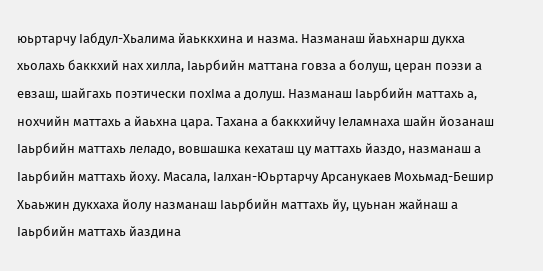юьртарчу Ӏабдул-Хьалима йаьккхина и назма. Назманаш йаьхнарш дукха хьолахь баккхий нах хилла, Ӏаьрбийн маттана говза а болуш, церан поэзи а евзаш, шайгахь поэтически похӀма а долуш. Назманаш Ӏаьрбийн маттахь а, нохчийн маттахь а йаьхна цара. Тахана а баккхийчу Ӏеламнаха шайн йозанаш Ӏаьрбийн маттахь леладо, вовшашка кехаташ цу маттахь йаздо, назманаш а Ӏаьрбийн маттахь йоху. Масала, Ӏалхан-Юьртарчу Арсанукаев Мохьмад-Бешир Хьаьжин дукхаха йолу назманаш Ӏаьрбийн маттахь йу, цуьнан жайнаш а Ӏаьрбийн маттахь йаздина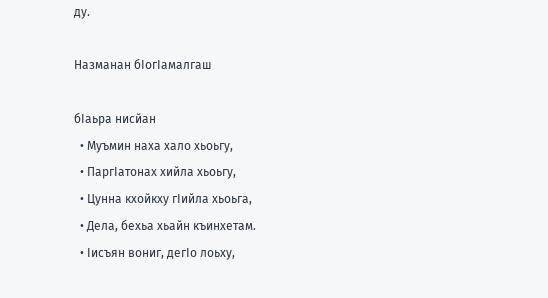ду.

Назманан бӀогӀамалгаш

бӀаьра нисйан
  • Муъмин наха хало хьоьгу,
  • ПаргӀатонах хийла хьоьгу,
  • Цунна кхойкху гӀийла хьоьга,
  • Дела, бехьа хьайн къинхетам.
  • Ӏисъян вониг, дегӀо лоьху,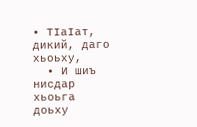• ТӀаӀат, дикий, даго хьоьху,
  • И шиъ нисдар хьоьга доьху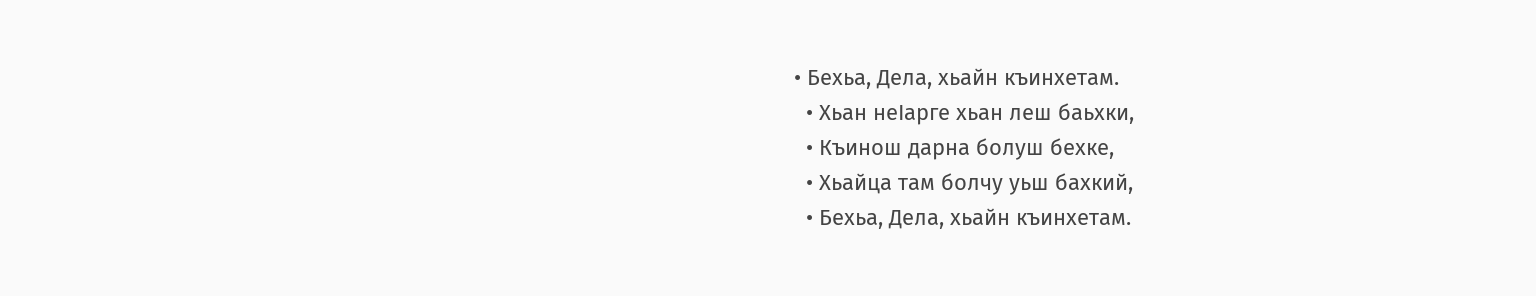• Бехьа, Дела, хьайн къинхетам.
  • Хьан неӀарге хьан леш баьхки,
  • Къинош дарна болуш бехке,
  • Хьайца там болчу уьш бахкий,
  • Бехьа, Дела, хьайн къинхетам.